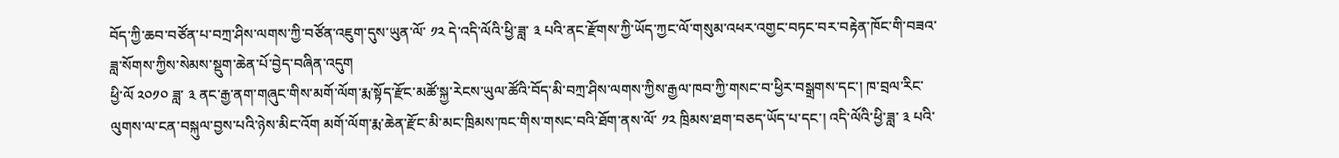བོད་ཀྱི་ཆབ་བཙོན་པ་བཀྲ་ཤིས་ལགས་ཀྱི་བཙོན་འཇུག་དུས་ཡུན་ལོ་ ༡༢ དེ་འདི་ལོའི་ཕྱི་ཟླ་ ༣ པའི་ནང་རྫོགས་ཀྱི་ཡོད་ཀྱང་ལོ་གསུམ་འཕར་འགྱང་བཏང་བར་བརྟེན་ཁོང་གི་བཟའ་ཟླ་སོགས་ཀྱིས་སེམས་སྡུག་ཆེན་པོ་བྱེད་བཞིན་འདུག
ཕྱི་ལོ ༢༠༡༠ ཟླ་ ༣ ནང་རྒྱ་ནག་གཞུང་གིས་མགོ་ལོག་རྨ་སྟོད་རྫོང་མཚོ་སྐྱ་རེངས་ཡུལ་ཚོའི་བོད་མི་བཀྲ་ཤིས་ལགས་ཀྱིས་རྒྱལ་ཁབ་ཀྱི་གསང་བ་ཕྱིར་བསྒྲགས་དང་། ཁ་བྲལ་རིང་ལུགས་ལ་ངན་བསྐུལ་བྱས་པའི་ཉེས་མིང་འོག མགོ་ལོག་རྨ་ཆེན་རྫོང་མི་མང་ཁྲིམས་ཁང་གིས་གསང་བའི་ཐོག་ནས་ལོ་ ༡༢ ཁྲིམས་ཐག་བཅད་ཡོད་པ་དང་། འདི་ལོའི་ཕྱི་ཟླ་ ༣ པའི་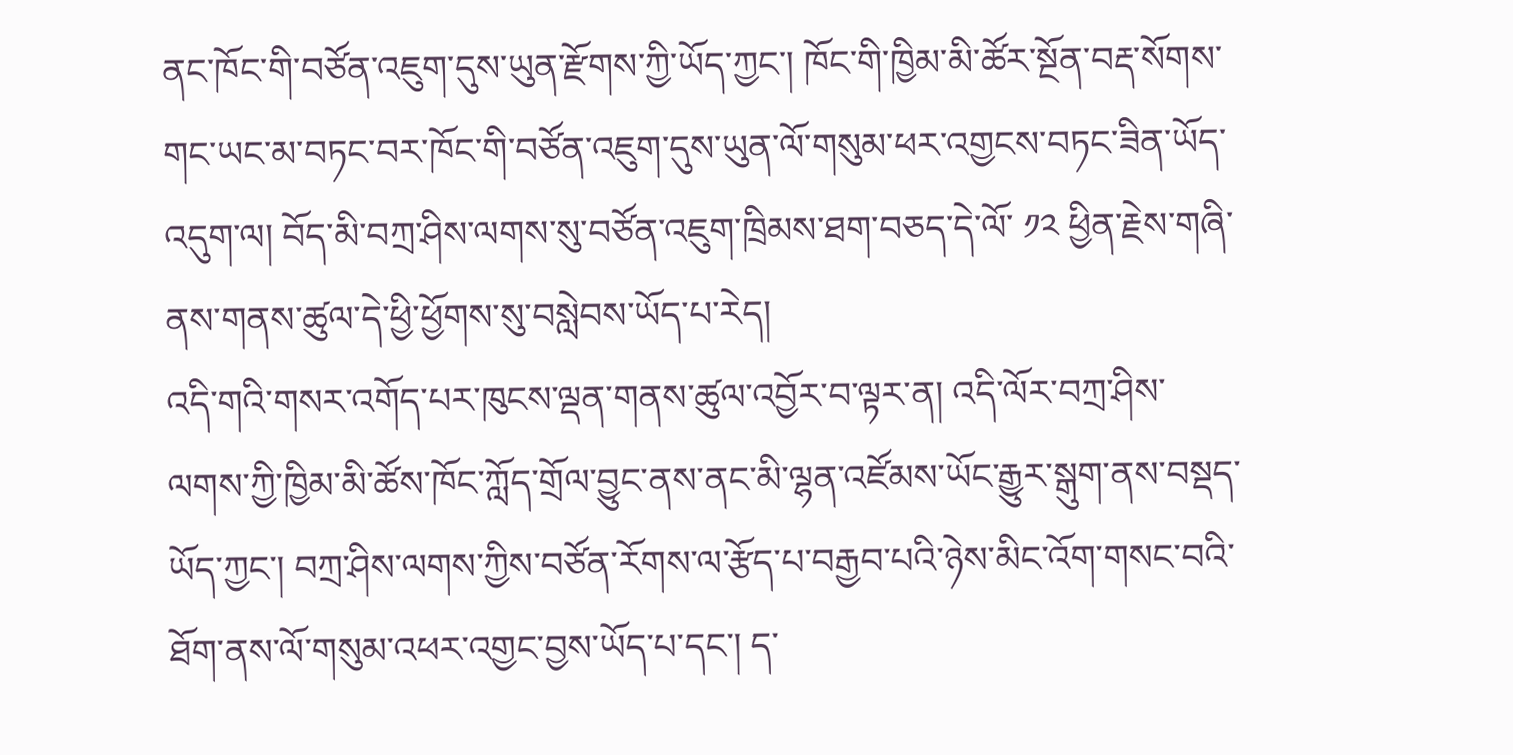ནང་ཁོང་གི་བཙོན་འཇུག་དུས་ཡུན་རྫོགས་ཀྱི་ཡོད་ཀྱང་། ཁོང་གི་ཁྱིམ་མི་ཚོར་སྔོན་བརྡ་སོགས་གང་ཡང་མ་བཏང་བར་ཁོང་གི་བཙོན་འཇུག་དུས་ཡུན་ལོ་གསུམ་ཕར་འགྱངས་བཏང་ཟིན་ཡོད་འདུག་ལ། བོད་མི་བཀྲ་ཤིས་ལགས་སུ་བཙོན་འཇུག་ཁྲིམས་ཐག་བཅད་དེ་ལོ་ ༡༢ ཕྱིན་རྗེས་གཞི་ནས་གནས་ཚུལ་དེ་ཕྱི་ཕྱོགས་སུ་བསླེབས་ཡོད་པ་རེད།
འདི་གའི་གསར་འགོད་པར་ཁུངས་ལྡན་གནས་ཚུལ་འབྱོར་བ་ལྟར་ན། འདི་ལོར་བཀྲ་ཤིས་ལགས་ཀྱི་ཁྱིམ་མི་ཚོས་ཁོང་ཀློད་གྲོལ་བྱུང་ནས་ནང་མི་ལྷན་འཛོམས་ཡོང་རྒྱུར་སྒུག་ནས་བསྡད་ཡོད་ཀྱང་། བཀྲ་ཤིས་ལགས་ཀྱིས་བཙོན་རོགས་ལ་རྩོད་པ་བརྒྱབ་པའི་ཉེས་མིང་འོག་གསང་བའི་ཐོག་ནས་ལོ་གསུམ་འཕར་འགྱང་བྱས་ཡོད་པ་དང་། ད་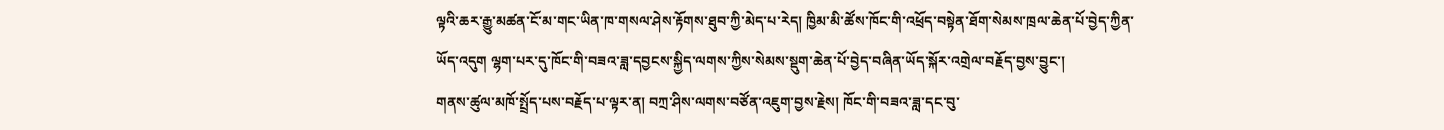ལྟའི་ཆར་རྒྱུ་མཚན་ངོ་མ་གང་ཡིན་ཁ་གསལ་ཤེས་རྟོགས་ཐུབ་ཀྱི་མེད་པ་རེད། ཁྱིམ་མི་ཚོས་ཁོང་གི་འཕྲོད་བསྟེན་ཐོག་སེམས་ཁྲལ་ཆེན་པོ་བྱེད་ཀྱིན་ཡོད་འདུག ལྷག་པར་དུ་ཁོང་གི་བཟའ་ཟླ་དབྱངས་སྐྱིད་ལགས་ཀྱིས་སེམས་སྡུག་ཆེན་པོ་བྱེད་བཞིན་ཡོད་སྐོར་འགྲེལ་བརྗོད་བྱས་བྱུང་།
གནས་ཚུལ་མཁོ་སྤྲོད་པས་བརྗོད་པ་ལྟར་ན། བཀྲ་ཤིས་ལགས་བཙོན་འཇུག་བྱས་རྗེས། ཁོང་གི་བཟའ་ཟླ་དང་བུ་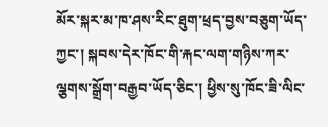མོར་སྐར་མ་ཁ་ཤས་རིང་ཐུག་ཕྲད་བྱས་བཅུག་ཡོད་ཀྱང་། སྐབས་དེར་ཁོང་གི་རྐང་ལག་གཉིས་ཀར་ལྕགས་སྒྲོག་བརྒྱབ་ཡོད་ཅིང་། ཕྱིས་སུ་ཁོང་ཟི་ལིང་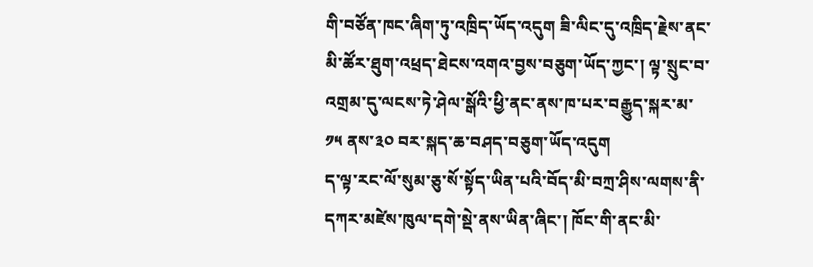གི་བཙོན་ཁང་ཞིག་ཏུ་འཁྲིད་ཡོད་འདུག ཟི་ལིང་དུ་འཁྲིད་རྗེས་ནང་མི་ཚོར་ཐུག་འཕྲད་ཐེངས་འགའ་བྱས་བཅུག་ཡོད་ཀྱང་། ལྟ་སྲུང་བ་འགྲམ་དུ་ལངས་ཏེ་ཤེལ་སྒོའི་ཕྱི་ནང་ནས་ཁ་པར་བརྒྱུད་སྐར་མ་ ༡༥ ནས་༣༠ བར་སྐད་ཆ་བཤད་བཅུག་ཡོད་འདུག
ད་ལྟ་རང་ལོ་སུམ་ཅུ་སོ་སྟོད་ཡིན་པའི་བོད་མི་བཀྲ་ཤིས་ལགས་ནི་དཀར་མཛེས་ཁུལ་དགེ་སྡེ་ནས་ཡིན་ཞིང་། ཁོང་གི་ནང་མི་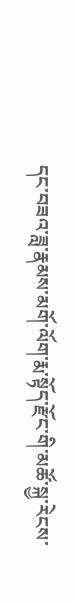དང་བཟའ་ཟླ་རྣམས་མགོ་ལོག་རྨ་སྟོད་རྫོང་གི་མཚོ་སྐྱ་རེངས་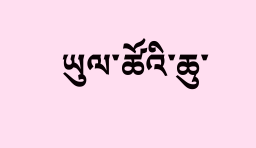ཡུལ་ཚོའི་ཆུ་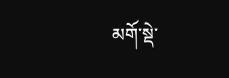མགོ་སྡེ་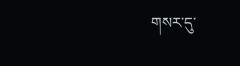གསར་དུ་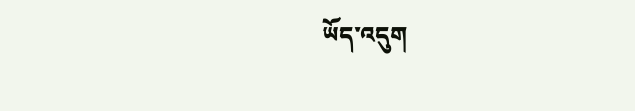ཡོད་འདུག